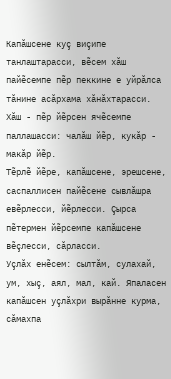Капǎшсене куç виçипе танлаштарасси, вẽсем хǎш пайẽсемпе пẽр пеккине е уйрǎлса тǎнине асǎрхама хǎнǎхтарасси. Хǎш - пẽр йẽрсен ячẽсемпе паллашасси: чалǎш йẽр, кукǎр - макǎр йẽр.
Тẽрлẽ йẽре, капǎшсене, эрешсене, саспаллисен пайẽсене сывлǎшра евẽрлесси, йẽрлесси. Çырса пẽтермен йẽрсемпе капǎшсене вẽçлесси, сǎрласси.
Уçлǎх енẽсем: сылтǎм, сулахай, ум, хыç, аял, мал, кай. Япаласен капǎшсен уçлǎхри вырǎнне курма, сǎмахпа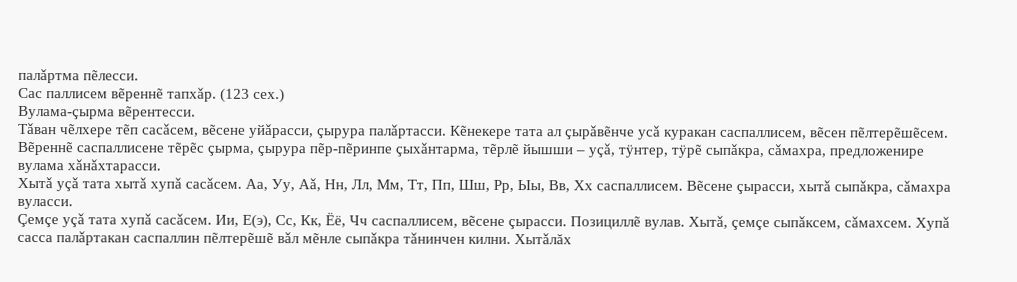палǎртма пẽлесси.
Сас паллисем вẽреннẽ тапхǎр. (123 сех.)
Вулама-çырма вẽрентесси.
Тǎван чẽлхере тẽп сасǎсем, вẽсене уйǎрасси, çырура палǎртасси. Кẽнекере тата ал çырǎвẽнче усǎ куракан саспаллисем, вẽсен пẽлтерẽшẽсем.
Вẽреннẽ саспаллисене тẽрẽс çырма, çырура пẽр-пẽринпе çыхǎнтарма, тẽрлẽ йышши – уçǎ, тÿнтер, тÿрẽ сыпǎкра, сǎмахра, предложенире вулама хǎнǎхтарасси.
Хытǎ уçǎ тата хытǎ хупǎ сасǎсем. Аа, Уу, Аǎ, Нн, Лл, Мм, Тт, Пп, Шш, Рр, Ыы, Вв, Хх саспаллисем. Вẽсене çырасси, хытǎ сыпǎкра, сǎмахра вуласси.
Çемçе уçǎ тата хупǎ сасǎсем. Ии, Е(э), Сс, Кк, Ёё, Чч саспаллисем, вẽсене çырасси. Позициллẽ вулав. Хытǎ, çемçе сыпǎксем, сǎмахсем. Хупǎ сасса палǎртакан саспаллин пẽлтерẽшẽ вǎл мẽнле сыпǎкра тǎнинчен килни. Хытǎлăх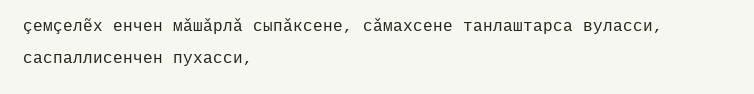çемçелẽх енчен мǎшǎрлǎ сыпǎксене, сǎмахсене танлаштарса вуласси, саспаллисенчен пухасси,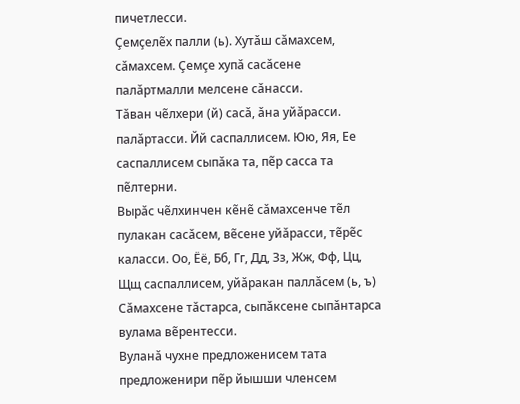пичетлесси.
Çемçелẽх палли (ь). Хутǎш сǎмахсем, сǎмахсем. Çемçе хупǎ сасǎсене палǎртмалли мелсене сǎнасси.
Тǎван чẽлхери (й) сасǎ, ǎна уйǎрасси. палǎртасси. Йй саспаллисем. Юю, Яя, Ее саспаллисем сыпǎка та, пẽр сасса та пẽлтерни.
Вырǎс чẽлхинчен кẽнẽ сǎмахсенче тẽл пулакан сасǎсем, вẽсене уйǎрасси, тẽрẽс каласси. Оо, Ёё, Бб, Гг, Дд, Зз, Жж, Фф, Цц, Щщ саспаллисем, уйǎракан паллǎсем (ь, ъ)
Сǎмахсене тǎстарса, сыпǎксене сыпǎнтарса вулама вẽрентесси.
Вуланǎ чухне предложенисем тата предложенири пẽр йышши членсем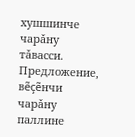хушшинче чарǎну тǎвасси. Предложение, вẽçẽнчи чарǎну паллине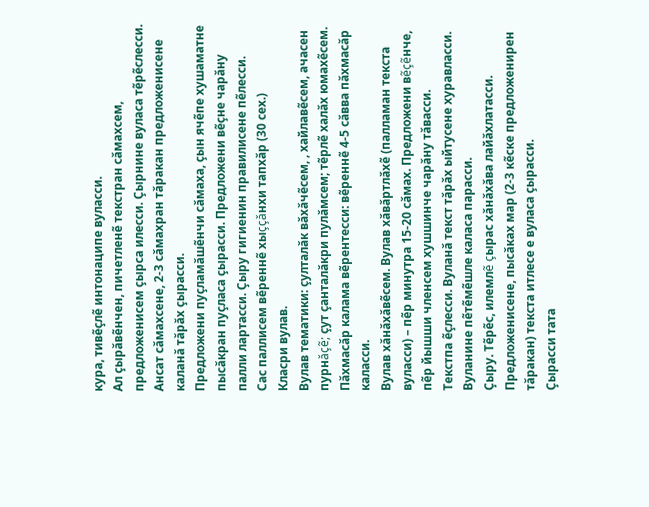кура, тивẽçлẽ интонаципе вуласси.
Ал çырǎвẽнчен, пичетленẽ текстран сǎмахсем, предложенисем çырса илесси. Çырнине вуласа тẽрẽслесси.
Ансат сǎмахсене, 2-3 сǎмахран тǎракан предложенисене каланǎ тǎрăх çырасси.
Предложени пуçламǎшẽнчи сǎмаха, çын ячẽпе хушаматне пысǎкран пуçласа çырасси. Предложени вẽçне чарǎну палли лартасси. Çыру гигиенин правилисене пẽлесси.
Сас паллисем вẽреннẽ хыççǎнхи тапхǎр (30 сех.)
Класри вулав.
Вулав тематики: çулталǎк вǎхǎчẽсем, , хайлавẽсем, ачасен пурнǎçẽ; çут çанталǎкри пулǎмсем; тẽрлẽ халǎх юмахẽсем.
Пǎхмасǎр калама вẽрентесси: вẽреннẽ 4-5 сǎвва пǎхмасǎр каласси.
Вулав хǎнǎхǎвẽсем. Вулав хǎвǎртлǎхẽ (палламан текста вуласси) – пẽр минутра 15-20 сǎмах. Предложени вẽçẽнче, пẽр йышши членсем хушшинче чарǎну тǎвасси.
Текстпа ẽçлесси. Вуланǎ текст тǎрǎх ыйтусене хуравласси. Вуланине пẽтẽмẽшле каласа парасси.
Çыру. Тẽрẽс, илемлẽ çырас хǎнǎхǎва лайǎхлатасси. Предложенисене, пысǎках мар (2-3 кẽске предложенирен тǎракан) текста итлесе е вуласа çырасси.
Çырасси тата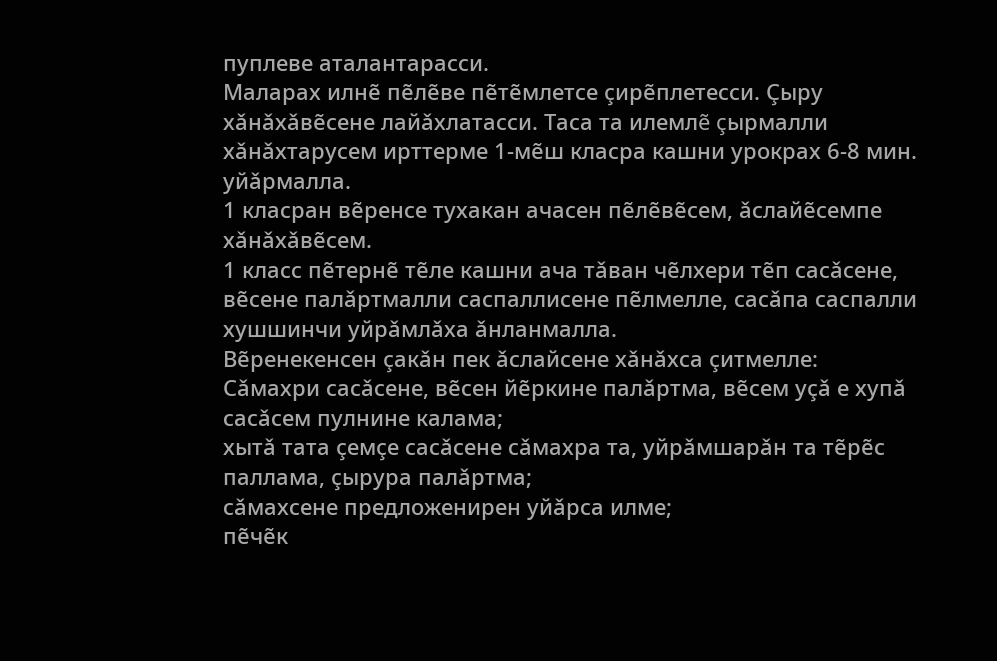пуплеве аталантарасси.
Маларах илнẽ пẽлẽве пẽтẽмлетсе çирẽплетесси. Çыру хǎнǎхǎвẽсене лайǎхлатасси. Таса та илемлẽ çырмалли хǎнǎхтарусем ирттерме 1-мẽш класра кашни урокрах 6-8 мин. уйǎрмалла.
1 класран вẽренсе тухакан ачасен пẽлẽвẽсем, ǎслайẽсемпе хǎнǎхǎвẽсем.
1 класс пẽтернẽ тẽле кашни ача тǎван чẽлхери тẽп сасǎсене, вẽсене палǎртмалли саспаллисене пẽлмелле, сасǎпа саспалли хушшинчи уйрǎмлǎха ǎнланмалла.
Вẽренекенсен çакǎн пек ǎслайсене хǎнǎхса çитмелле:
Сǎмахри сасǎсене, вẽсен йẽркине палǎртма, вẽсем уçǎ е хупǎ сасǎсем пулнине калама;
хытǎ тата çемçе сасǎсене сǎмахра та, уйрǎмшарǎн та тẽрẽс паллама, çырура палǎртма;
сǎмахсене предложенирен уйǎрса илме;
пẽчẽк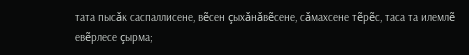тата пысǎк саспаллисене, вẽсен çыхǎнǎвẽсене, сǎмахсене тẽрẽс, таса та илемлẽ евẽрлесе çырма;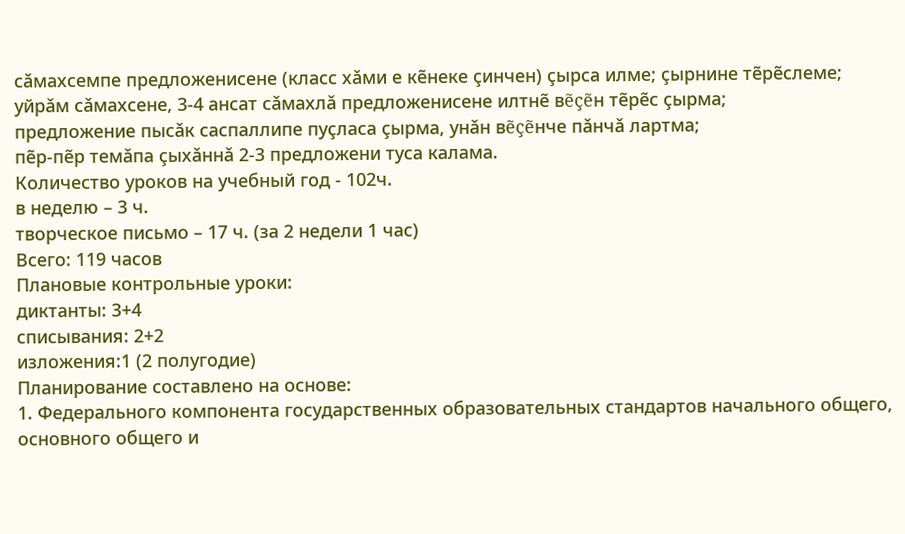сǎмахсемпе предложенисене (класс хǎми е кẽнеке çинчен) çырса илме; çырнине тẽрẽслеме;
уйрǎм сǎмахсене, 3-4 ансат сǎмахлǎ предложенисене илтнẽ вẽçẽн тẽрẽс çырма;
предложение пысǎк саспаллипе пуçласа çырма, унǎн вẽçẽнче пǎнчǎ лартма;
пẽр-пẽр темǎпа çыхǎннǎ 2-3 предложени туса калама.
Количество уроков на учебный год - 102ч.
в неделю – 3 ч.
творческое письмо – 17 ч. (за 2 недели 1 час)
Всего: 119 часов
Плановые контрольные уроки:
диктанты: 3+4
списывания: 2+2
изложения:1 (2 полугодие)
Планирование составлено на основе:
1. Федерального компонента государственных образовательных стандартов начального общего, основного общего и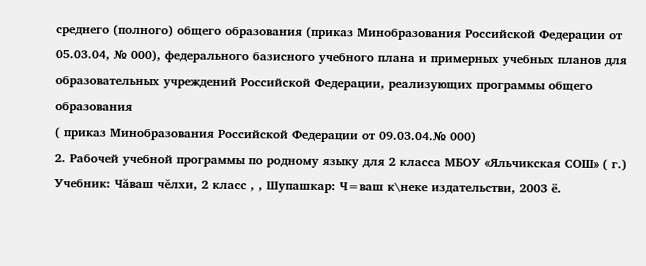среднего (полного) общего образования (приказ Минобразования Российской Федерации от 05.03.04, № 000), федерального базисного учебного плана и примерных учебных планов для образовательных учреждений Российской Федерации, реализующих программы общего образования
( приказ Минобразования Российской Федерации от 09.03.04.№ 000)
2. Рабочей учебной программы по родному языку для 2 класса МБОУ «Яльчикская СОШ» ( г.)
Учебник: Чăваш чĕлхи, 2 класс , , Шупашкар: Ч=ваш к\неке издательстви, 2003 ё.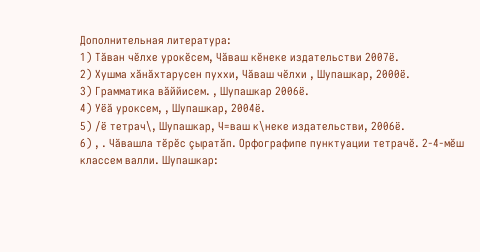Дополнительная литература:
1) Тăван чĕлхе урокĕсем, Чăваш кĕнеке издательстви 2007ё.
2) Хушма хăнăхтарусен пуххи, Чăваш чĕлхи , Шупашкар, 2000ё.
3) Грамматика вăййисем. , Шупашкар 2006ё.
4) Уёă уроксем, , Шупашкар, 2004ё.
5) /ё тетрач\, Шупашкар, Ч=ваш к\неке издательстви, 2006ё.
6) , . Чăвашла тĕрĕс çыратăп. Орфографипе пунктуации тетрачĕ. 2-4-мĕш классем валли. Шупашкар: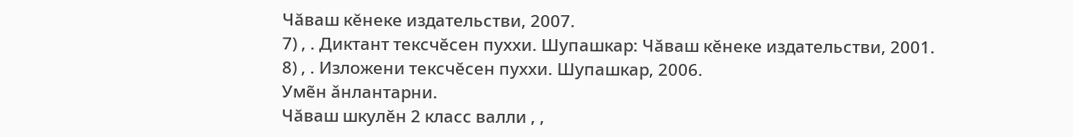Чăваш кĕнеке издательстви, 2007.
7) , . Диктант тексчĕсен пуххи. Шупашкар: Чăваш кĕнеке издательстви, 2001.
8) , . Изложени тексчĕсен пуххи. Шупашкар, 2006.
Умẽн ǎнлантарни.
Чăваш шкулĕн 2 класс валли , ,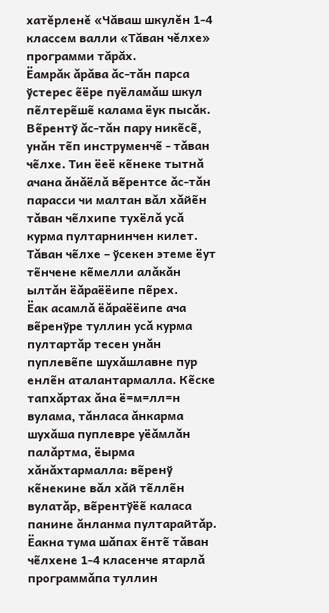хатĕрленĕ «Чăваш шкулĕн 1-4 классем валли «Тăван чĕлхе» программи тăрăх.
Ёамрǎк ǎрǎва ǎс-тǎн парса ўстерес ẽёре пуёламǎш шкул пẽлтерẽшẽ калама ёук пысǎк.
Вẽрентў ǎс-тǎн пару никẽсẽ, унǎн тẽп инструменчẽ - тǎван чẽлхе. Тин ёеё кẽнеке тытнǎ ачана ǎнǎёлǎ вẽрентсе ǎс-тǎн парасси чи малтан вǎл хǎйẽн тǎван чẽлхипе тухёлǎ усǎ курма пултарнинчен килет. Тǎван чẽлхе – ўсекен этеме ёут тẽнчене кẽмелли алǎкǎн ылтǎн ёǎраёёипе пẽрех.
Ёак асамлǎ ёǎраёёипе ача вẽренўре туллин усǎ курма пултартǎр тесен унǎн пуплевẽпе шухǎшлавне пур енлẽн аталантармалла. Кẽске тапхǎртах ǎна ё=м=лл=н вулама, тǎнласа ǎнкарма шухǎша пуплевре уёǎмлǎн палǎртма, ёырма хǎнǎхтармалла: вẽренў кẽнекине вǎл хǎй тẽллẽн вулатǎр, вẽрентўёẽ каласа панине ǎнланма пултарайтǎр. Ёакна тума шǎпах ẽнтẽ тǎван чẽлхене 1-4 класенче ятарлǎ программǎпа туллин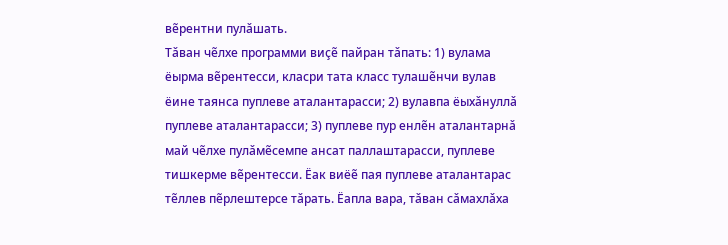вẽрентни пулǎшать.
Тǎван чẽлхе программи виçẽ пайран тǎпать: 1) вулама ёырма вẽрентесси, класри тата класс тулашẽнчи вулав ёине таянса пуплеве аталантарасси; 2) вулавпа ёыхǎнуллǎ пуплеве аталантарасси; 3) пуплеве пур енлẽн аталантарнǎ май чẽлхе пулǎмẽсемпе ансат паллаштарасси, пуплеве тишкерме вẽрентесси. Ёак виёẽ пая пуплеве аталантарас тẽллев пẽрлештерсе тǎрать. Ёапла вара, тǎван сǎмахлǎха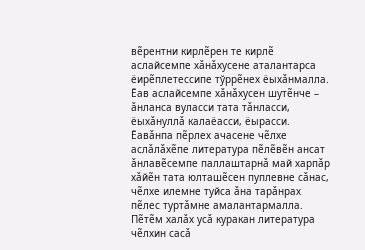вẽрентни кирлẽрен те кирлẽ аслайсемпе хǎнǎхусене аталантарса ёирẽплетессипе тўррẽнех ёыхǎнмалла. Ёав аслайсемпе хǎнǎхусен шутẽнче – ǎнланса вуласси тата тǎнласси, ёыхǎнуллǎ калаёасси, ёырасси. Ёавǎнпа пẽрлех ачасене чẽлхе аслǎлǎхẽпе литература пẽлẽвẽн ансат ǎнлавẽсемпе паллаштарнǎ май харпǎр хǎйẽн тата юлташẽсен пуплевне сǎнас, чẽлхе илемне туйса ǎна тарǎнрах пẽлес туртǎмне амалантармалла. Пẽтẽм халǎх усǎ куракан литература чẽлхин сасǎ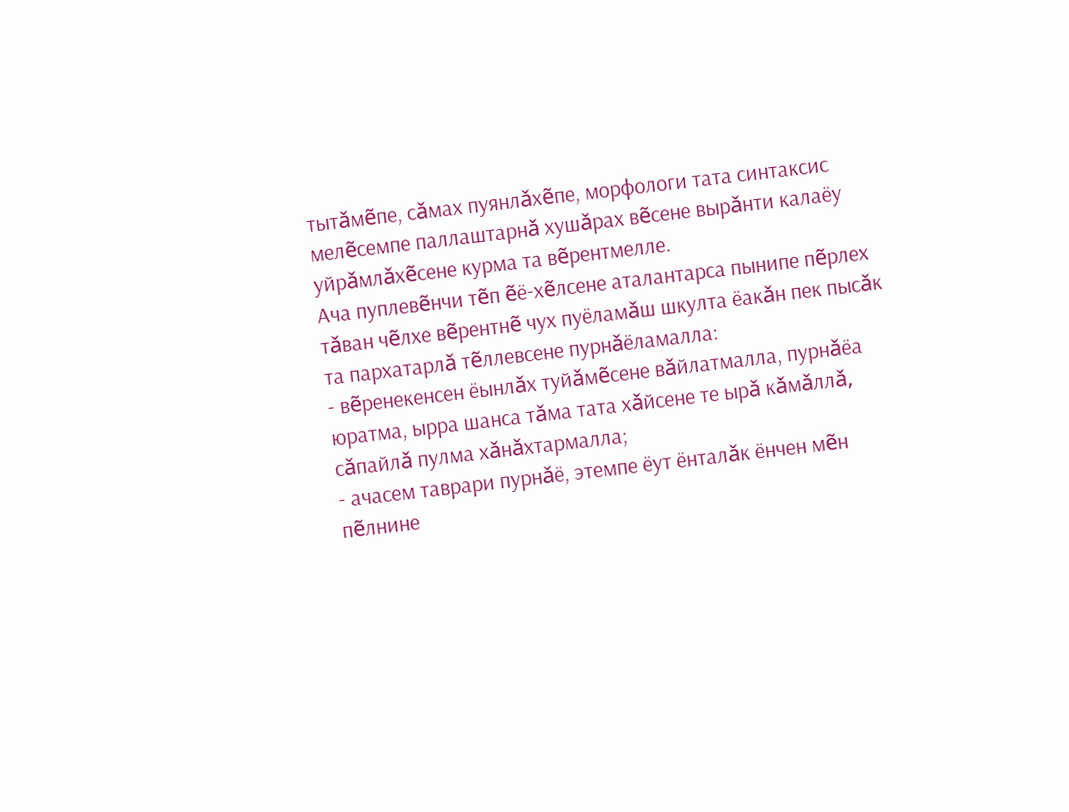тытǎмẽпе, сǎмах пуянлǎхẽпе, морфологи тата синтаксис мелẽсемпе паллаштарнǎ хушǎрах вẽсене вырǎнти калаёу уйрǎмлǎхẽсене курма та вẽрентмелле.
Ача пуплевẽнчи тẽп ẽё-хẽлсене аталантарса пынипе пẽрлех тǎван чẽлхе вẽрентнẽ чух пуёламǎш шкулта ёакǎн пек пысǎк та пархатарлǎ тẽллевсене пурнǎёламалла:
- вẽренекенсен ёынлǎх туйǎмẽсене вǎйлатмалла, пурнǎёа юратма, ырра шанса тǎма тата хǎйсене те ырǎ кǎмǎллǎ, сǎпайлǎ пулма хǎнǎхтармалла;
- ачасем таврари пурнǎё, этемпе ёут ёнталǎк ёнчен мẽн пẽлнине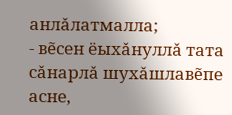анлǎлатмалла;
- вẽсен ёыхǎнуллǎ тата сǎнарлǎ шухǎшлавẽпе асне,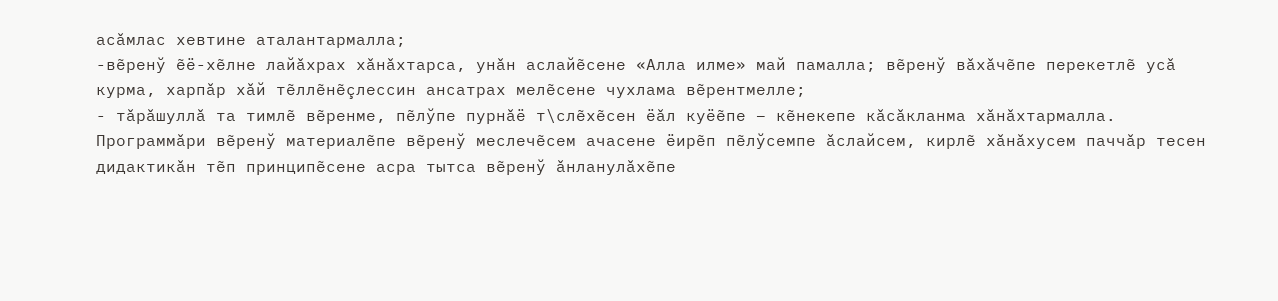асǎмлас хевтине аталантармалла;
-вẽренў ẽё-хẽлне лайǎхрах хǎнǎхтарса, унǎн аслайẽсене «Алла илме» май памалла; вẽренў вǎхǎчẽпе перекетлẽ усǎ курма, харпǎр хǎй тẽллẽнẽçлессин ансатрах мелẽсене чухлама вẽрентмелле;
- тǎрǎшуллǎ та тимлẽ вẽренме, пẽлўпе пурнǎё т\слẽхẽсен ёǎл куёẽпе – кẽнекепе кǎсǎкланма хǎнǎхтармалла.
Программǎри вẽренў материалẽпе вẽренў меслечẽсем ачасене ёирẽп пẽлўсемпе ǎслайсем, кирлẽ хǎнǎхусем паччǎр тесен дидактикǎн тẽп принципẽсене асра тытса вẽренў ǎнланулǎхẽпе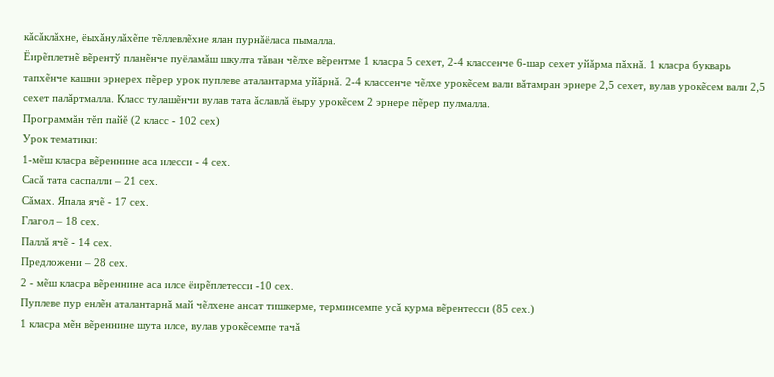кǎсǎклǎхне, ёыхǎнулǎхẽпе тẽллевлẽхне ялан пурнǎёласа пымалла.
Ёирẽплетнẽ вẽрентў планẽнче пуёламǎш шкулта тǎван чẽлхе вẽрентме 1 класра 5 сехет, 2-4 классенче 6-шар сехет уйǎрма пǎхнǎ. 1 класра букварь тапхẽнче кашни эрнерех пẽрер урок пуплеве аталантарма уйǎрнǎ. 2-4 классенче чẽлхе урокẽсем вали вǎтамран эрнере 2,5 сехет, вулав урокẽсем вали 2,5 сехет палǎртмалла. Класс тулашẽнчи вулав тата ǎславлǎ ёыру урокẽсем 2 эрнере пẽрер пулмалла.
Программăн тĕп пайĕ (2 класс - 102 сех)
Урок тематики:
1-мẽш класра вẽреннине аса илесси - 4 сех.
Сасǎ тата саспалли – 21 сех.
Сǎмах. Япала ячẽ - 17 сех.
Глагол – 18 сех.
Паллǎ ячẽ - 14 сех.
Предложени – 28 сех.
2 - мẽш класра вẽреннине аса илсе ёирẽплетесси -10 сех.
Пуплеве пур енлẽн аталантарнǎ май чẽлхене ансат тишкерме, терминсемпе усǎ курма вẽрентесси (85 сех.)
1 класра мẽн вẽреннине шута илсе, вулав урокẽсемпе тачǎ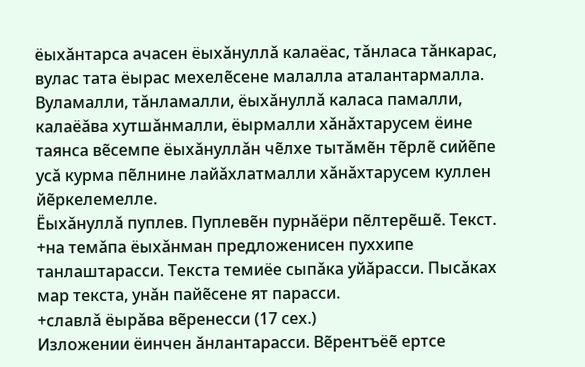ёыхǎнтарса ачасен ёыхǎнуллǎ калаёас, тǎнласа тǎнкарас, вулас тата ёырас мехелẽсене малалла аталантармалла. Вуламалли, тǎнламалли, ёыхǎнуллǎ каласа памалли, калаёǎва хутшǎнмалли, ёырмалли хǎнǎхтарусем ёине таянса вẽсемпе ёыхǎнуллǎн чẽлхе тытǎмẽн тẽрлẽ сийẽпе усǎ курма пẽлнине лайǎхлатмалли хǎнǎхтарусем куллен йẽркелемелле.
Ёыхǎнуллǎ пуплев. Пуплевẽн пурнǎёри пẽлтерẽшẽ. Текст. +на темǎпа ёыхǎнман предложенисен пуххипе танлаштарасси. Текста темиёе сыпǎка уйǎрасси. Пысǎках мар текста, унǎн пайẽсене ят парасси.
+славлǎ ёырǎва вẽренесси (17 сех.)
Изложении ёинчен ǎнлантарасси. Вẽрентъёẽ ертсе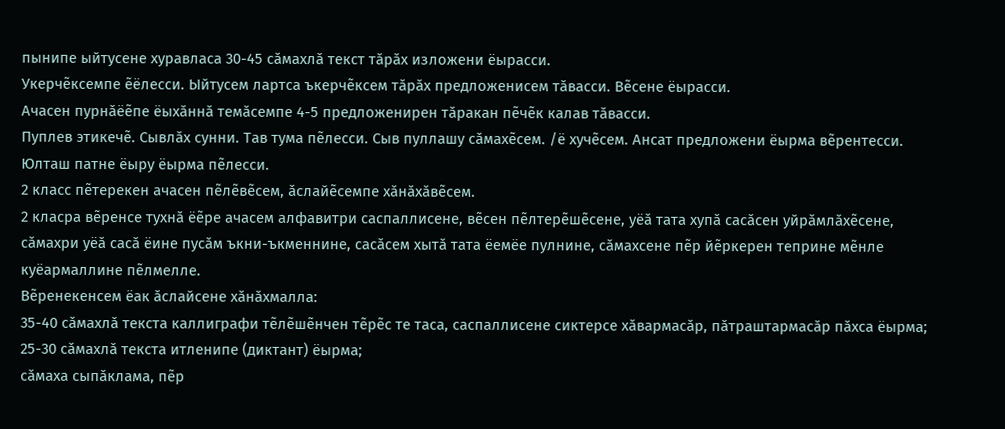пынипе ыйтусене хуравласа 30-45 сǎмахлǎ текст тǎрǎх изложени ёырасси.
Укерчẽксемпе ẽёлесси. Ыйтусем лартса ъкерчẽксем тǎрǎх предложенисем тǎвасси. Вẽсене ёырасси.
Ачасен пурнǎёẽпе ёыхǎннǎ темǎсемпе 4-5 предложенирен тǎракан пẽчẽк калав тǎвасси.
Пуплев этикечẽ. Сывлǎх сунни. Тав тума пẽлесси. Сыв пуллашу сǎмахẽсем. /ё хучẽсем. Ансат предложени ёырма вẽрентесси. Юлташ патне ёыру ёырма пẽлесси.
2 класс пẽтерекен ачасен пẽлẽвẽсем, ǎслайẽсемпе хǎнǎхǎвẽсем.
2 класра вẽренсе тухнǎ ёẽре ачасем алфавитри саспаллисене, вẽсен пẽлтерẽшẽсене, уёǎ тата хупǎ сасǎсен уйрǎмлǎхẽсене, сǎмахри уёǎ сасǎ ёине пусǎм ъкни-ъкменнине, сасǎсем хытǎ тата ёемёе пулнине, сǎмахсене пẽр йẽркерен теприне мẽнле куёармаллине пẽлмелле.
Вẽренекенсем ёак ǎслайсене хǎнǎхмалла:
35-40 сǎмахлǎ текста каллиграфи тẽлẽшẽнчен тẽрẽс те таса, саспаллисене сиктерсе хǎвармасǎр, пǎтраштармасǎр пǎхса ёырма;
25-30 сǎмахлǎ текста итленипе (диктант) ёырма;
сǎмаха сыпǎклама, пẽр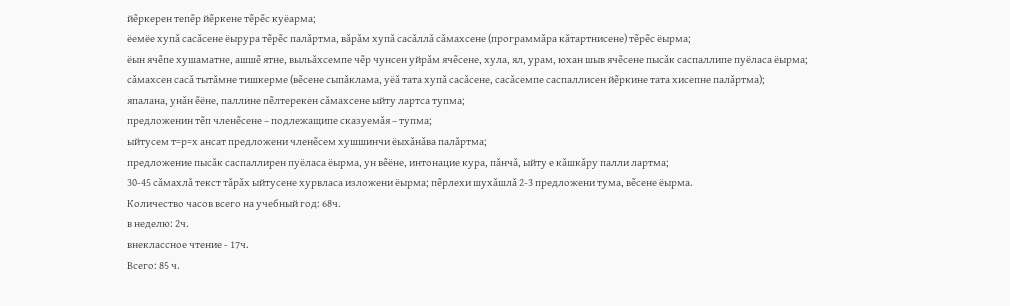йẽркерен тепẽр йẽркене тẽрẽс куёарма;
ёемёе хупǎ сасǎсене ёырура тẽрẽс палǎртма, вǎрǎм хупǎ сасǎллǎ сǎмахсене (программǎра кǎтартнисене) тẽрẽс ёырма;
ёын ячẽпе хушаматне, ашшẽ ятне, выльǎхсемпе чẽр чунсен уйрǎм ячẽсене, хула, ял, урам, юхан шыв ячẽсене пысǎк саспаллипе пуёласа ёырма;
сǎмахсен сасǎ тытǎмне тишкерме (вẽсене сыпǎклама, уёǎ тата хупǎ сасǎсене, сасǎсемпе саспаллисен йẽркине тата хисепне палǎртма);
япалана, унǎн ẽёне, паллине пẽлтерекен сǎмахсене ыйту лартса тупма;
предложенин тẽп членẽсене – подлежащипе сказуемǎя – тупма;
ыйтусем т=р=х ансат предложени членẽсем хушшинчи ёыхǎнǎва палǎртма;
предложение пысǎк саспаллирен пуёласа ёырма, ун вẽёне, интонацие кура, пǎнчǎ, ыйту е кǎшкǎру палли лартма;
30-45 сǎмахлǎ текст тǎрǎх ыйтусене хурвласа изложени ёырма; пẽрлехи шухǎшлǎ 2-3 предложени тума, вẽсене ёырма.
Количество часов всего на учебный год: 68ч.
в неделю: 2ч.
внеклассное чтение - 17ч.
Всего: 85 ч.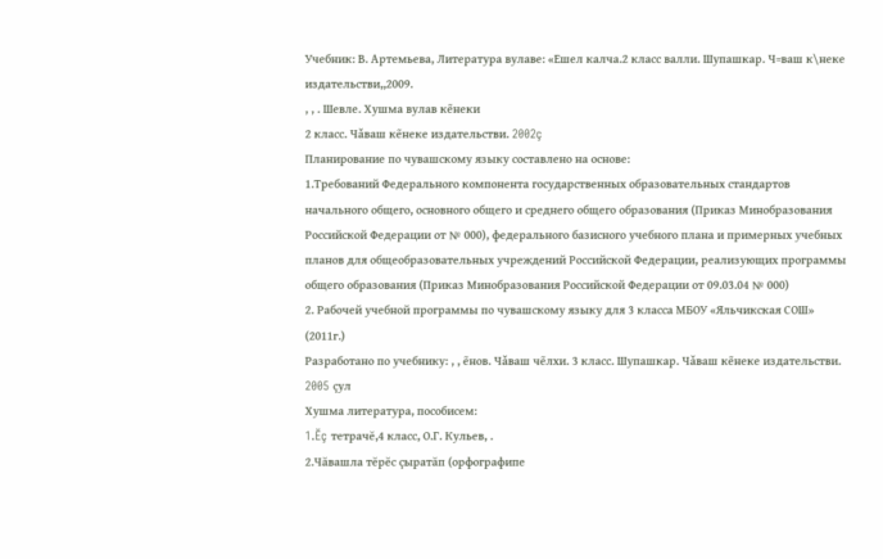Учебник: В. Артемьева, Литература вулаве: «Ешел калча.2 класс валли. Шупашкар. Ч=ваш к\неке издательстви,,2009.
, , . Шевле. Хушма вулав кẽнеки
2 класс. Чǎваш кẽнеке издательстви. 2002ç
Планирование по чувашскому языку составлено на основе:
1.Требований Федерального компонента государственных образовательных стандартов начального общего, основного общего и среднего общего образования (Приказ Минобразования Российской Федерации от № 000), федерального базисного учебного плана и примерных учебных планов для общеобразовательных учреждений Российской Федерации, реализующих программы общего образования (Приказ Минобразования Российской Федерации от 09.03.04 № 000)
2. Рабочей учебной программы по чувашскому языку для 3 класса МБОУ «Яльчикская СОШ» (2011г.)
Разработано по учебнику: , , ẽнов. Чǎваш чẽлхи. 3 класс. Шупашкар. Чǎваш кẽнеке издательстви. 2005 çул
Хушма литература, пособисем:
1.Ĕç тетрачĕ,4 класс, О.Г. Кульев, .
2.Чăвашла тĕрĕс çыратăп (орфографипе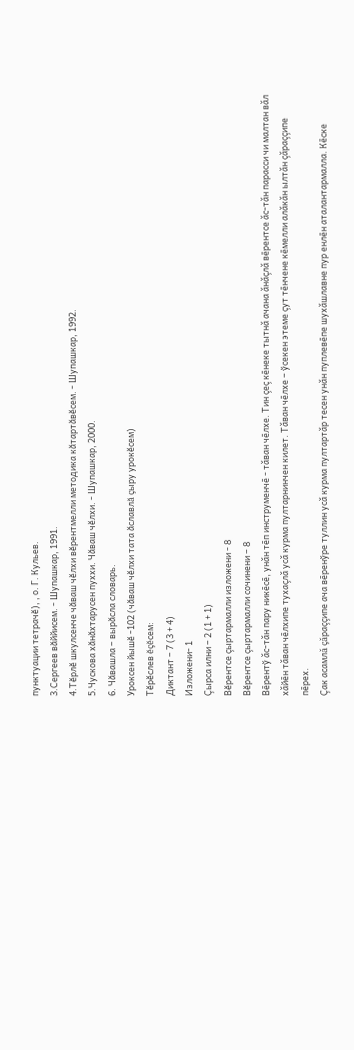пунктуации тетрачĕ), , о. Г. Кульев.
3.Сергеев вăййисем. - Шупашкар, 1991.
4.Тĕрлĕ шкулсенче чăваш чĕлхи вĕрентмелли методика кăтартăвĕсем. - Шупашкар, 1992.
5.Чускова хăнăхтарусен пуххи. Чăваш чĕлхи. - Шупашкар, 2000.
6. Чăвашла – вырăсла словарь.
Уроксен йышĕ -102 (чăваш чĕлхи тата ăславлă çыру урокĕсем)
Тĕрĕслев ĕçĕсем:
Диктант – 7 (3 + 4)
Изложени- 1
Çырса илни – 2 (1 + 1)
Вĕрентсе çыртармалли изложени - 8
Вĕрентсе çыртармалли сочинени – 8
Вẽрентў ǎс-тǎн пару никẽсẽ, унǎн тẽп инструменчẽ - тǎван чẽлхе. Тин çеç кẽнеке тытнǎ ачана ǎнǎçлǎ вẽрентсе ǎс-тǎн парасси чи малтан вǎл
хǎйẽн тǎван чẽлхипе тухаçлǎ усǎ курма пултарнинчен килет. Тǎван чẽлхе – ўсекен этеме çут тẽнчене кẽмелли алǎкǎн ылтǎн çǎраççипе пẽрех.
Çак асамлǎ çǎраççипе ача вẽренўре туллин усǎ курма пултартǎр тесен унǎн пуплевẽпе шухǎшлавне пур енлẽн аталантармалла. Кẽске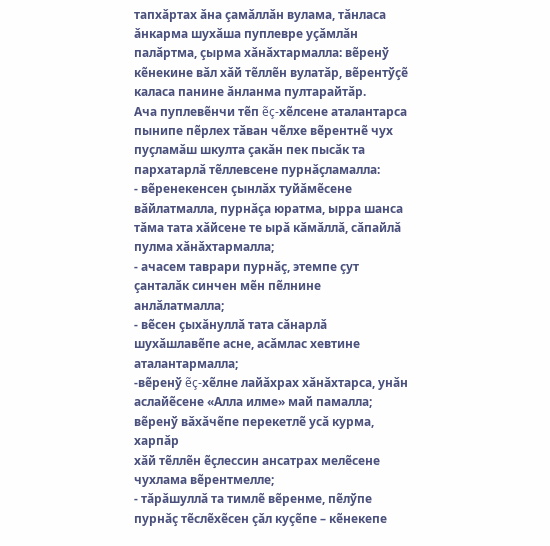тапхǎртах ǎна çамǎллǎн вулама, тǎнласа ǎнкарма шухǎша пуплевре уçǎмлǎн палǎртма, çырма хǎнǎхтармалла: вẽренў кẽнекине вǎл хǎй тẽллẽн вулатǎр, вẽрентўçẽ каласа панине ǎнланма пултарайтǎр.
Ача пуплевẽнчи тẽп ẽç-хẽлсене аталантарса пынипе пẽрлех тǎван чẽлхе вẽрентнẽ чух пуçламǎш шкулта çакǎн пек пысǎк та
пархатарлǎ тẽллевсене пурнǎçламалла:
- вẽренекенсен çынлǎх туйǎмẽсене вǎйлатмалла, пурнǎçа юратма, ырра шанса тǎма тата хǎйсене те ырǎ кǎмǎллǎ, сǎпайлǎ пулма хǎнǎхтармалла;
- ачасем таврари пурнǎç, этемпе çут çанталǎк синчен мẽн пẽлнине анлǎлатмалла;
- вẽсен çыхǎнуллǎ тата сǎнарлǎ шухǎшлавẽпе асне, асǎмлас хевтине аталантармалла;
-вẽренў ẽç-хẽлне лайǎхрах хǎнǎхтарса, унǎн аслайẽсене «Алла илме» май памалла; вẽренў вǎхǎчẽпе перекетлẽ усǎ курма, харпǎр
хǎй тẽллẽн ẽçлессин ансатрах мелẽсене чухлама вẽрентмелле;
- тǎрǎшуллǎ та тимлẽ вẽренме, пẽлўпе пурнǎç тẽслẽхẽсен çǎл куçẽпе – кẽнекепе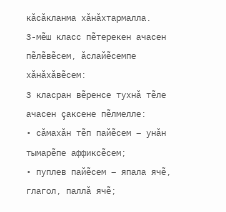кǎсǎкланма хǎнǎхтармалла.
3-мẽш класс пẽтерекен ачасен пẽлẽвẽсем, ǎслайẽсемпе хǎнǎхǎвẽсем:
3 класран вẽренсе тухнǎ тẽле ачасен çаксене пẽлмелле:
• сǎмахǎн тẽп пайẽсем – унǎн тымарẽпе аффиксẽсем;
• пуплев пайẽсем – япала ячẽ, глагол, паллǎ ячẽ;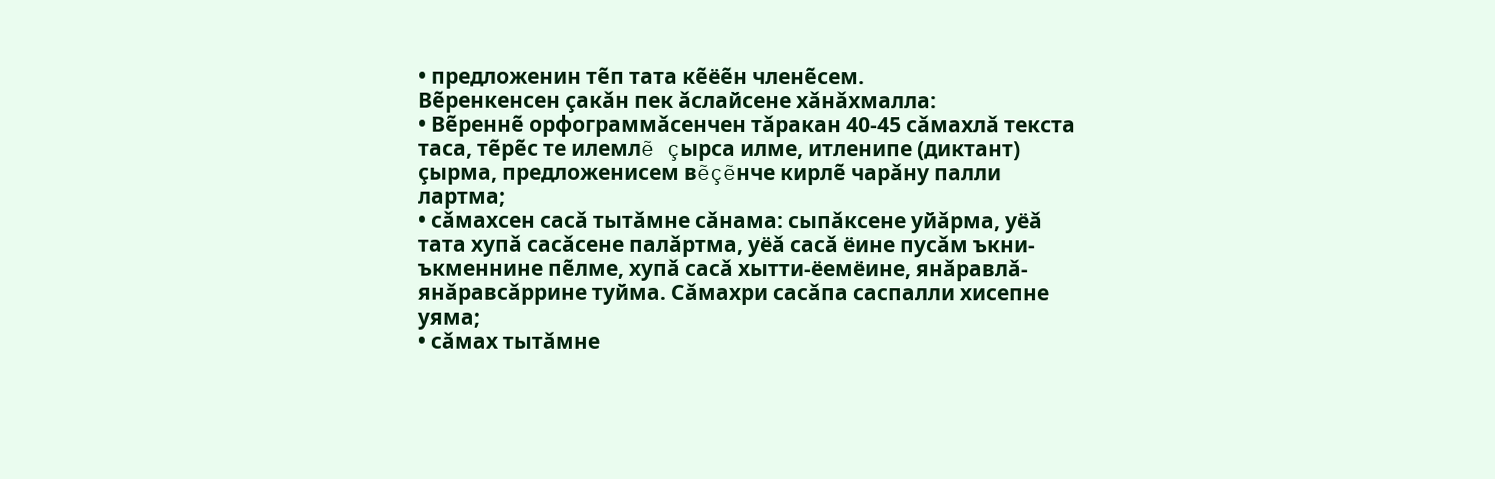• предложенин тẽп тата кẽёẽн членẽсем.
Вẽренкенсен çакǎн пек ǎслайсене хǎнǎхмалла:
• Вẽреннẽ орфограммǎсенчен тǎракан 40-45 сǎмахлǎ текста таса, тẽрẽс те илемлẽ çырса илме, итленипе (диктант) çырма, предложенисем вẽçẽнче кирлẽ чарǎну палли лартма;
• сǎмахсен сасǎ тытǎмне сǎнама: сыпǎксене уйǎрма, уёǎ тата хупǎ сасǎсене палǎртма, уёǎ сасǎ ёине пусǎм ъкни-ъкменнине пẽлме, хупǎ сасǎ хытти-ёемёине, янǎравлǎ-янǎравсǎррине туйма. Сǎмахри сасǎпа саспалли хисепне уяма;
• сǎмах тытǎмне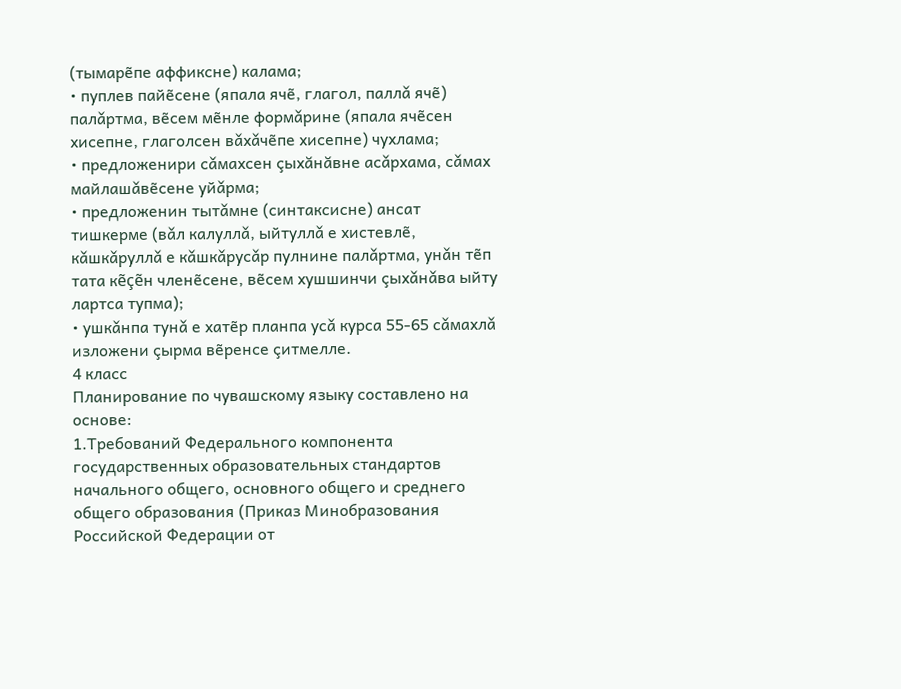(тымарẽпе аффиксне) калама;
• пуплев пайẽсене (япала ячẽ, глагол, паллǎ ячẽ) палǎртма, вẽсем мẽнле формǎрине (япала ячẽсен хисепне, глаголсен вǎхǎчẽпе хисепне) чухлама;
• предложенири сǎмахсен çыхăнăвне асǎрхама, сǎмах майлашǎвẽсене уйǎрма;
• предложенин тытǎмне (синтаксисне) ансат тишкерме (вǎл калуллǎ, ыйтуллǎ е хистевлẽ, кǎшкǎруллǎ е кǎшкǎрусǎр пулнине палǎртма, унǎн тẽп тата кẽçẽн членẽсене, вẽсем хушшинчи çыхǎнǎва ыйту лартса тупма);
• ушкǎнпа тунǎ е хатẽр планпа усǎ курса 55-65 сǎмахлǎ изложени çырма вẽренсе çитмелле.
4 класс
Планирование по чувашскому языку составлено на основе:
1.Требований Федерального компонента государственных образовательных стандартов начального общего, основного общего и среднего общего образования (Приказ Минобразования Российской Федерации от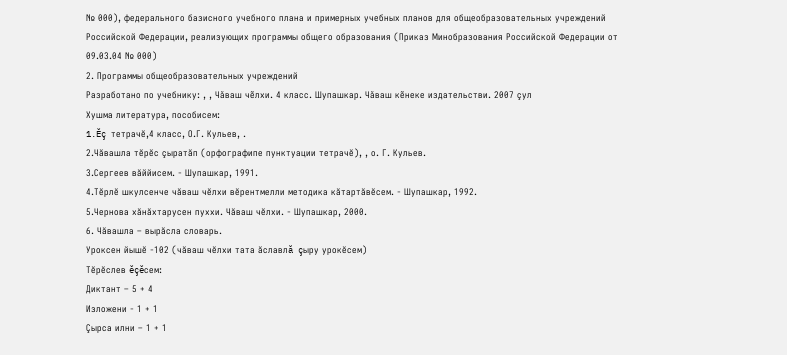№ 000), федерального базисного учебного плана и примерных учебных планов для общеобразовательных учреждений Российской Федерации, реализующих программы общего образования (Приказ Минобразования Российской Федерации от 09.03.04 № 000)
2. Программы общеобразовательных учреждений
Разработано по учебнику: , , Чǎваш чẽлхи. 4 класс. Шупашкар. Чǎваш кẽнеке издательстви. 2007 çул
Хушма литература, пособисем:
1.Ĕç тетрачĕ,4 класс, О.Г. Кульев, .
2.Чăвашла тĕрĕс çыратăп (орфографипе пунктуации тетрачĕ), , о. Г. Кульев.
3.Сергеев вăййисем. - Шупашкар, 1991.
4.Тĕрлĕ шкулсенче чăваш чĕлхи вĕрентмелли методика кăтартăвĕсем. - Шупашкар, 1992.
5.Чернова хăнăхтарусен пуххи. Чăваш чĕлхи. - Шупашкар, 2000.
6. Чăвашла – вырăсла словарь.
Уроксен йышĕ -102 (чăваш чĕлхи тата ăславлă çыру урокĕсем)
Тĕрĕслев ĕçĕсем:
Диктант – 5 + 4
Изложени - 1 + 1
Çырса илни – 1 + 1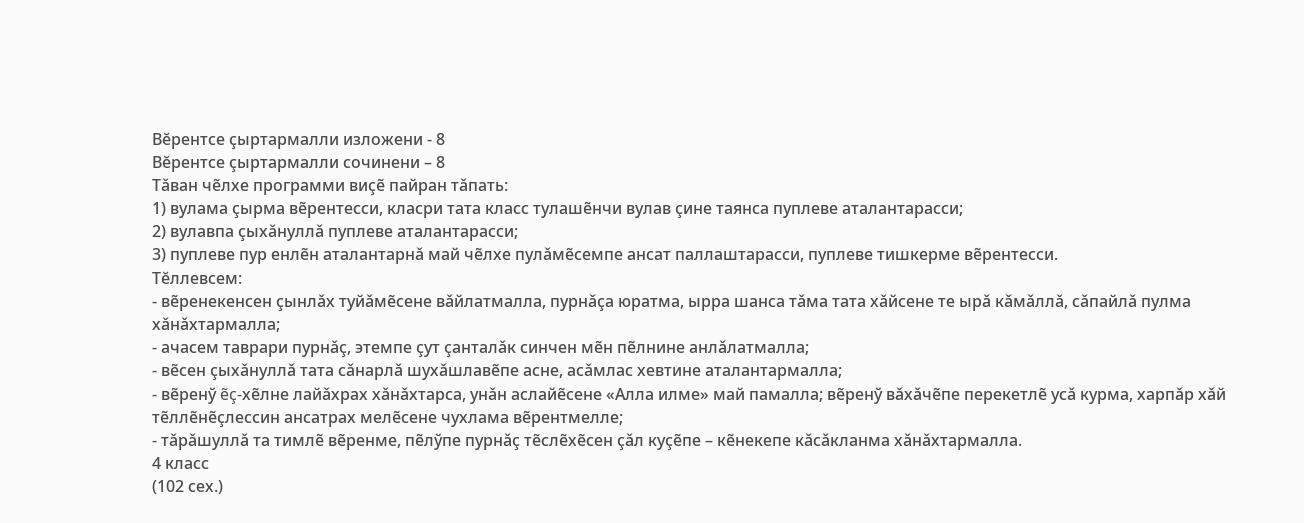Вĕрентсе çыртармалли изложени - 8
Вĕрентсе çыртармалли сочинени – 8
Тǎван чẽлхе программи виçẽ пайран тǎпать:
1) вулама çырма вẽрентесси, класри тата класс тулашẽнчи вулав çине таянса пуплеве аталантарасси;
2) вулавпа çыхǎнуллǎ пуплеве аталантарасси;
3) пуплеве пур енлẽн аталантарнǎ май чẽлхе пулǎмẽсемпе ансат паллаштарасси, пуплеве тишкерме вẽрентесси.
Тĕллевсем:
- вẽренекенсен çынлǎх туйǎмẽсене вǎйлатмалла, пурнǎçа юратма, ырра шанса тǎма тата хǎйсене те ырǎ кǎмǎллǎ, сǎпайлǎ пулма
хǎнǎхтармалла;
- ачасем таврари пурнǎç, этемпе çут çанталǎк синчен мẽн пẽлнине анлǎлатмалла;
- вẽсен çыхǎнуллǎ тата сǎнарлǎ шухǎшлавẽпе асне, асǎмлас хевтине аталантармалла;
- вẽренў ẽç-хẽлне лайǎхрах хǎнǎхтарса, унǎн аслайẽсене «Алла илме» май памалла; вẽренў вǎхǎчẽпе перекетлẽ усǎ курма, харпǎр хǎй
тẽллẽнẽçлессин ансатрах мелẽсене чухлама вẽрентмелле;
- тǎрǎшуллǎ та тимлẽ вẽренме, пẽлўпе пурнǎç тẽслẽхẽсен çǎл куçẽпе – кẽнекепе кǎсǎкланма хǎнǎхтармалла.
4 класс
(102 сех.)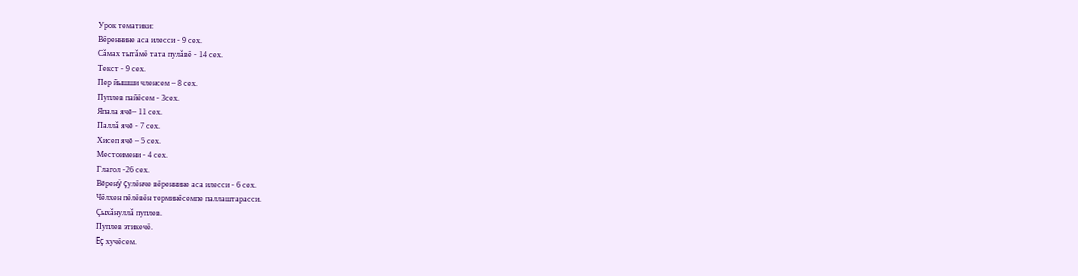Урок тематики:
Вẽреннине аса илесси - 9 сех.
Сǎмах тытǎмẽ тата пулǎвẽ - 14 сех.
Текст - 9 сех.
Пер йышши членсем – 8 сех.
Пуплев пайẽсем - 3сех.
Япала ячĕ– 11 сех.
Паллǎ ячĕ - 7 сех.
Хисеп ячĕ – 5 сех.
Местоимени - 4 сех.
Глагол -26 сех.
Вĕренÿ çулẽнче вẽреннине аса илесси - 6 сех.
Чẽлхен пẽлẽвẽн терминẽсемпе паллаштарасси.
Çыхǎнуллǎ пуплев.
Пуплев этикечẽ.
Ĕç хучẽсем.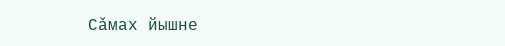Сǎмах йышне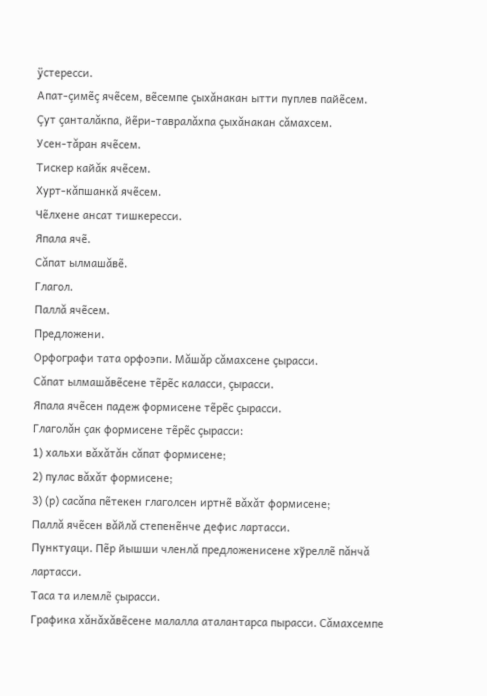ÿстересси.
Апат-çимẽç ячẽсем, вẽсемпе çыхǎнакан ытти пуплев пайẽсем.
Çут çанталǎкпа, йẽри-тавралǎхпа çыхǎнакан сǎмахсем.
Усен-тǎран ячẽсем.
Тискер кайǎк ячẽсем.
Хурт-кǎпшанкǎ ячẽсем.
Чẽлхене ансат тишкересси.
Япала ячẽ.
Сǎпат ылмашǎвẽ.
Глагол.
Паллǎ ячẽсем.
Предложени.
Орфографи тата орфоэпи. Мǎшǎр сǎмахсене çырасси.
Сǎпат ылмашǎвẽсене тẽрẽс каласси, çырасси.
Япала ячẽсен падеж формисене тẽрẽс çырасси.
Глаголǎн çак формисене тẽрẽс çырасси:
1) хальхи вǎхǎтǎн сǎпат формисене;
2) пулас вǎхǎт формисене;
3) (р) сасǎпа пẽтекен глаголсен иртнẽ вǎхǎт формисене;
Паллǎ ячẽсен вǎйлǎ степенẽнче дефис лартасси.
Пунктуаци. Пẽр йышши членлǎ предложенисене хўреллẽ пǎнчǎ лартасси.
Таса та илемлẽ çырасси.
Графика хǎнǎхǎвẽсене малалла аталантарса пырасси. Сǎмахсемпе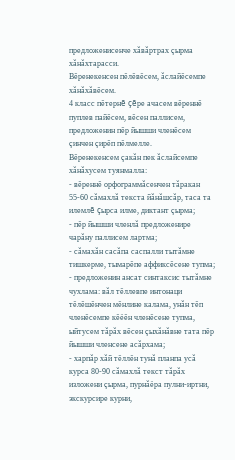предложенисенче хǎвǎртрах çырма хǎнǎхтарасси.
Вẽренекенсен пẽлẽвẽсем, ǎслайẽсемпе хǎнǎхǎвẽсем.
4 класс пẽтернẽ çẽре ачасем вẽреннẽ пуплев пайẽсем, вẽсен паллисем, предложенин пẽр йышши членẽсем çинчен çирẽп пẽлмелле.
Вẽренекенсем çакǎн пек ǎслайсемпе хǎнǎхусем туянмалла:
- вẽреннẽ орфограммǎсенчен тǎракан 55-60 сǎмахлǎ текста йǎнǎшсǎр, таса та илемлẽ çырса илме, диктант çырма;
- пẽр йышши членлǎ предложенире чарǎну паллисем лартма;
- сǎмахǎн сасǎпа саспалли тытǎмне тишкерме, тымарẽпе аффиксẽсене тупма;
- предложенин ансат синтаксис тытǎмне чухлама: вǎл тẽллевпе интонаци тẽлẽшẽнчен мẽнлине калама, унǎн тẽп членẽсемпе кẽёẽн членẽсене тупма, ыйтусем тǎрǎх вẽсен çыхǎнǎвне тата пẽр йышши членсене асǎрхама;
- харпǎр хǎй тẽллẽн тунǎ планпа усǎ курса 80-90 сǎмахлǎ текст тǎрǎх изложени çырма, пурнǎёра пулни-иртни, экскурсире курни,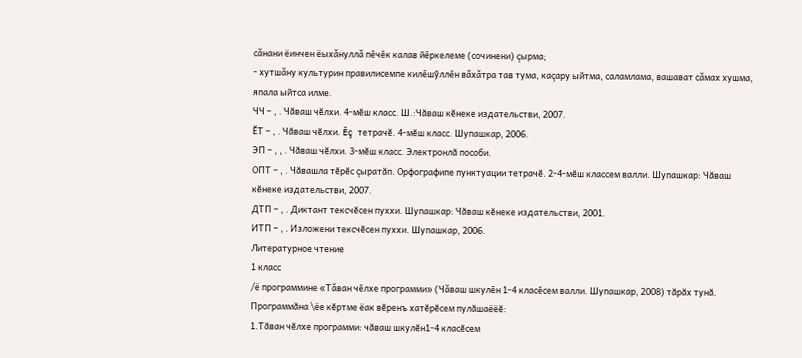сǎнани ёинчен ёыхǎнуллǎ пẽчẽк калав йẽркелеме (сочинени) çырма;
- хутшǎну культурин правилисемпе килẽшўллẽн вǎхǎтра тав тума, каçару ыйтма, саламлама, вашават сǎмах хушма, япала ыйтса илме.
ЧЧ – , . Чăваш чĕлхи. 4-мĕш класс. Ш.:Чăваш кĕнеке издательстви, 2007.
ĔТ – , . Чăваш чĕлхи. Ĕç тетрачĕ. 4-мĕш класс. Шупашкар, 2006.
ЭП – , , . Чăваш чĕлхи. 3-мĕш класс. Электронлă пособи.
ОПТ – , . Чăвашла тĕрĕс çыратăп. Орфографипе пунктуации тетрачĕ. 2-4-мĕш классем валли. Шупашкар: Чăваш кĕнеке издательстви, 2007.
ДТП – , . Диктант тексчĕсен пуххи. Шупашкар: Чăваш кĕнеке издательстви, 2001.
ИТП – , . Изложени тексчĕсен пуххи. Шупашкар, 2006.
Литературное чтение
1 класс
/ё программине «Тǎван чẽлхе программи» (Чǎваш шкулẽн 1-4 класẽсем валли. Шупашкар, 2008) тăрăх тунă.
Программăна \ёе кĕртме ёак вĕренъ хатĕрĕсем пулăшаёёĕ:
1.Тăван чĕлхе программи: чăваш шкулĕн1-4 класĕсем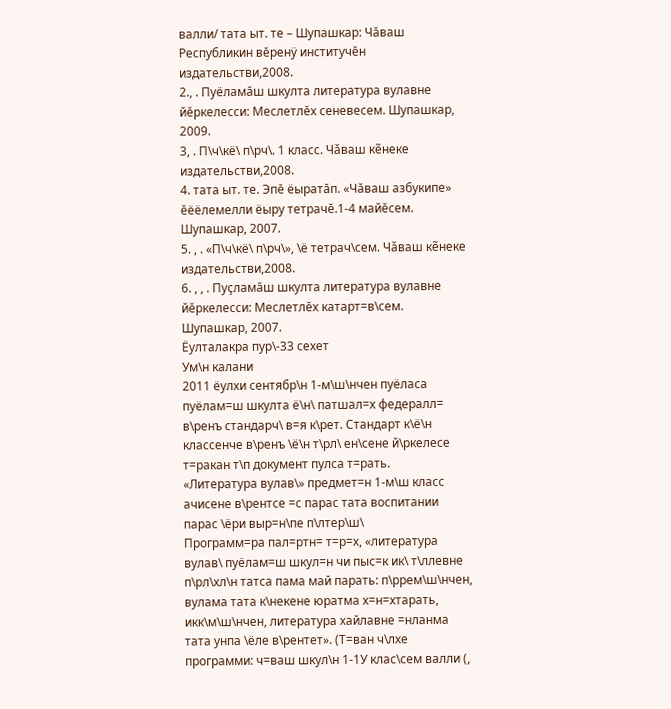валли/ тата ыт. те – Шупашкар: Чăваш Республикин вĕренÿ институчĕн издательстви,2008.
2., . Пуёламăш шкулта литература вулавне йĕркелесси: Меслетлĕх сеневесем. Шупашкар, 2009.
3, . П\ч\кё\ п\рч\. 1 класс. Чǎваш кẽнеке издательстви,2008.
4. тата ыт. те. Эпĕ ёыратăп. «Чăваш азбукипе» ĕёёлемелли ёыру тетрачĕ.1-4 майĕсем. Шупашкар, 2007.
5. , . «П\ч\кё\ п\рч\», \ё тетрач\сем. Чǎваш кẽнеке издательстви,2008.
6. , , . Пуçламăш шкулта литература вулавне йĕркелесси: Меслетлĕх катарт=в\сем. Шупашкар, 2007.
Ёулталакра пур\-33 сехет
Ум\н калани
2011 ёулхи сентябр\н 1-м\ш\нчен пуёласа пуёлам=ш шкулта ё\н\ патшал=х федералл= в\ренъ стандарч\ в=я к\рет. Стандарт к\ё\н классенче в\ренъ \ё\н т\рл\ ен\сене й\ркелесе т=ракан т\п документ пулса т=рать.
«Литература вулав\» предмет=н 1-м\ш класс ачисене в\рентсе =с парас тата воспитании парас \ёри выр=н\пе п\лтер\ш\
Программ=ра пал=ртн= т=р=х, «литература вулав\ пуёлам=ш шкул=н чи пыс=к ик\ т\ллевне п\рл\хл\н татса пама май парать: п\ррем\ш\нчен, вулама тата к\некене юратма х=н=хтарать, икк\м\ш\нчен, литература хайлавне =нланма тата унпа \ёле в\рентет». (Т=ван ч\лхе программи: ч=ваш шкул\н 1-1У клас\сем валли (,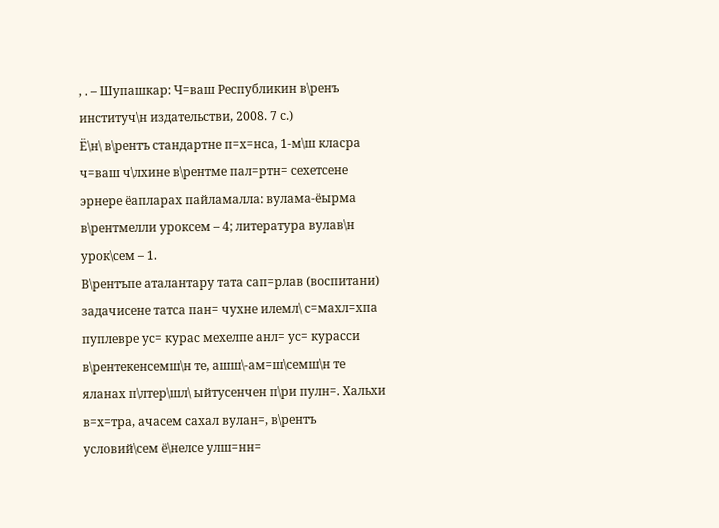, . – Шупашкар: Ч=ваш Республикин в\ренъ институч\н издательстви, 2008. 7 с.)
Ё\н\ в\рентъ стандартне п=х=нса, 1-м\ш класра ч=ваш ч\лхине в\рентме пал=ртн= сехетсене эрнере ёапларах пайламалла: вулама-ёырма в\рентмелли уроксем – 4; литература вулав\н урок\сем – 1.
В\рентъпе аталантару тата сап=рлав (воспитани) задачисене татса пан= чухне илемл\ с=махл=хпа пуплевре ус= курас мехелпе анл= ус= курасси в\рентекенсемш\н те, ашш\-ам=ш\семш\н те яланах п\лтер\шл\ ыйтусенчен п\ри пулн=. Хальхи в=х=тра, ачасем сахал вулан=, в\рентъ условий\сем ё\нелсе улш=нн=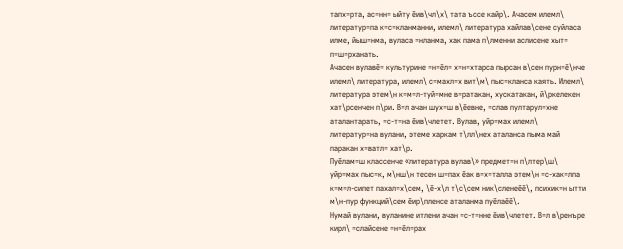тапх=рта, ас=нн= ыйту ёив\чл\х\ тата ъссе кайр\. Ачасем илемл\ литератур=па к=с=кланманни, илемл\ литература хайлав\сене суйласа илме, йыш=нма, вуласа =нланма, хак пама п\лменни аслисене хыт= п=ш=рханать.
Ачасен вулавё= культурине =н=ёл= х=н=хтарса пырсан в\сен пурн=ё\нче илемл\ литература, илемл\ с=махл=х вит\м\ пыс=кланса каять. Илемл\ литература этем\н к=м=л-туй=мне в=ратакан, хускатакан, й\ркелекен хат\рсенчен п\ри. В=л ачан шух=ш в\ёевне, =слав пултарул=хне аталантарать, =с-т=на ёив\члетет. Вулав, уйр=мах илемл\ литератур=на вулани, этеме харкам т\лл\нех аталанса пыма май паракан х=ватл= хат\р.
Пуёлам=ш классенче «литература вулав\» предмет=н п\лтер\ш\ уйр=мах пыс=к, м\нш\н тесен ш=пах ёак в=х=талла этем\н =с-хак=лпа к=м=л-сипет пахал=х\сем, \ё-х\л т\с\сем ник\сленеёё\, психик=н ытти м\н-пур функций\сем ёир\пленсе аталанма пуёлаёё\.
Нумай вулани, вуланине итлени ачан =с-т=нне ёив\члетет. В=л в\ренъре кирл\ =слайсене =н=ёл=рах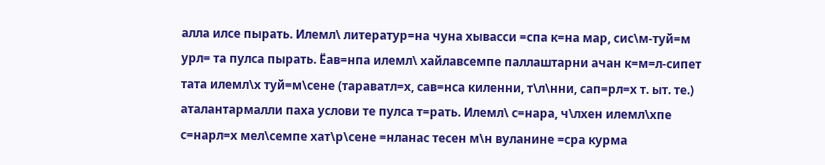алла илсе пырать. Илемл\ литератур=на чуна хывасси =спа к=на мар, сис\м-туй=м урл= та пулса пырать. Ёав=нпа илемл\ хайлавсемпе паллаштарни ачан к=м=л-сипет тата илемл\х туй=м\сене (тараватл=х, сав=нса киленни, т\л\нни, сап=рл=х т. ыт. те.) аталантармалли паха услови те пулса т=рать. Илемл\ с=нара, ч\лхен илемл\хпе с=нарл=х мел\семпе хат\р\сене =нланас тесен м\н вуланине =сра курма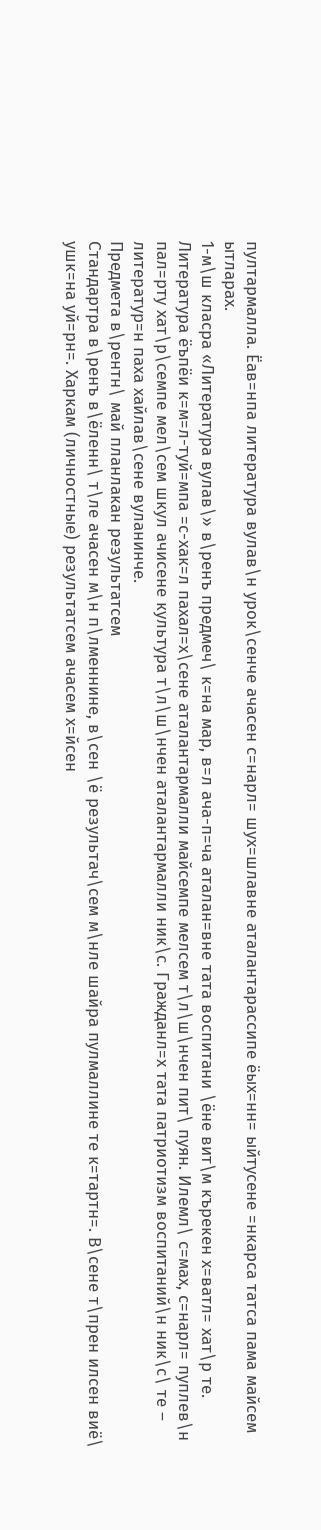пултармалла. Ёав=нпа литература вулав\н урок\сенче ачасен с=нарл= шух=шлавне аталантарассипе ёых=нн= ыйтусене =нкарса татса пама майсем ытларах.
1-м\ш класра «Литература вулав\» в\ренъ предмеч\ к=на мар, в=л ача-п=ча аталан=вне тата воспитани \ёне вит\м кърекен х=ватл= хат\р те. Литература ёъпёи к=м=л-туй=мпа =с-хак=л пахал=х\сене аталантармалли майсемпе мелсем т\л\ш\нчен пит\ пуян. Илемл\ с=мах, с=нарл= пуплев\н пал=рту хат\р\семпе мел\сем шкул ачисене культура т\л\ш\нчен аталантармалли ник\с. Гражданл=х тата патриотизм воспитаний\н ник\с\ те – литератур=н паха хайлав\сене вуланинче.
Предмета в\рентн\ май планлакан результатсем
Стандартра в\ренъ в\ёленн\ т\ле ачасен м\н п\лменнине, в\сен \ё результач\сем м\нле шайра пулмаллине те к=тартн=. В\сене т\прен илсен виё\ ушк=на уй=рн=. Харкам (личностные) результатсем ачасем х=йсен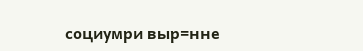социумри выр=нне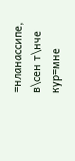=нланассипе, в\сен т\нче кур=мне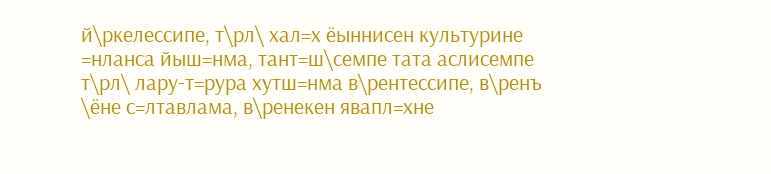й\ркелессипе, т\рл\ хал=х ёыннисен культурине =нланса йыш=нма, тант=ш\семпе тата аслисемпе т\рл\ лару-т=рура хутш=нма в\рентессипе, в\ренъ \ёне с=лтавлама, в\ренекен явапл=хне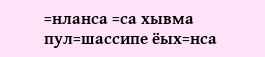=нланса =са хывма пул=шассипе ёых=нса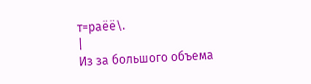т=раёё\.
|
Из за большого объема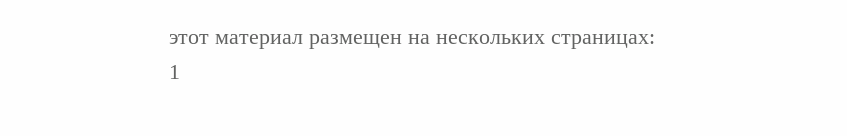этот материал размещен на нескольких страницах:
1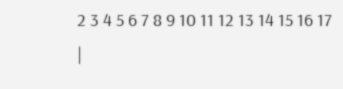2 3 4 5 6 7 8 9 10 11 12 13 14 15 16 17 |